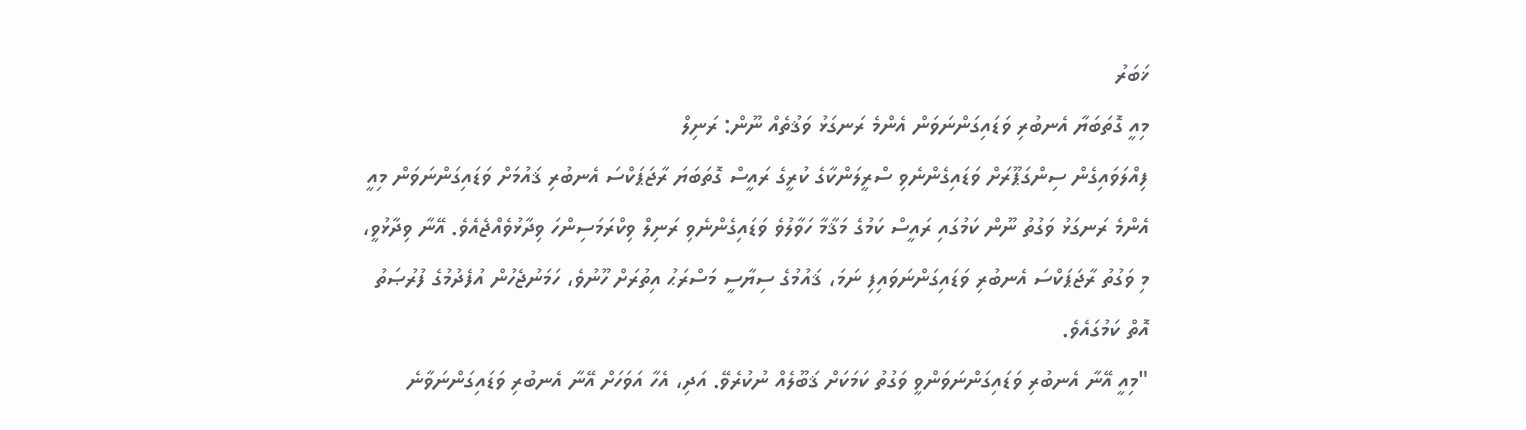ޚަބަރު
މިއީ ގޮތަބަޔާ އެނބުރި ވަޑައިގަންނަވަން އެންމެ ރަނގަޅު ވަޤުތެއް ނޫން: ރަނިލް
ފިއްލަވައިގެން ސިންގަޕޫރަށް ވަޑައިގެންނެވި ސްރީލަންކާގެ ކުރީގެ ރައީސް ގޮތަބަޔަ ރާޖަޕަކްސަ އެނބުރި ޤައުމަށް ވަޑައިގަންނަވަން މިއީ އެންމެ ރަނގަޅު ވަގުތު ނޫން ކަމުގައި ރައީސް ކަމުގެ މަޤާމާ ހަވާލުވެ ވަޑައިގެންނެވި ރަނިލް ވިކްރަމަސިންހަ ވިދާޅުވެއްޖެއެވެ. އޭނާ ވިދާޅުވީ، މި ވަގުތު ރާޖަޕަކްސަ އެނބުރި ވަޑައިގަންނަވައިފި ނަމަ، ޤައުމުގެ ސިޔާސީ މަސްރަޙު އިތުރަށް ހޫނުވެ، ހަމަނުޖެހުން އުފެދުމުގެ ފުރުޞަތު އޮތް ކަމުގައެވެ.
"މިއީ އޭނާ އެނބުރި ވަޑައިގަންނަވަންވީ ވަގުތު ކަމަކަށް ޤަބޫލެއް ނުކުރެވޭ. އަދި، އެހާ އަވަހަށް އޭނާ އެނބުރި ވަޑައިގަންނަވާނެ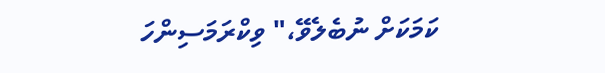ކަމަކަށް ނުބެލެވޭ،" ވިކްރަމަސިންހަ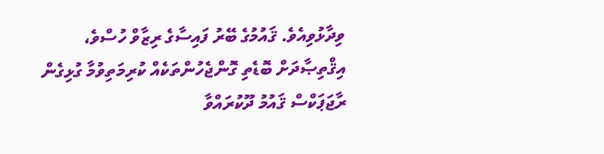ވިދާޅުވިއެވެ. ޤައުމުގެ ބޭރު ފައިސާގެ ރިޒާވް ހުސްވެ، އިޤްތިޞާދަށް ބޮޑެތި ގޮންޖެހުންތަކެއް ކުރިމަތިވުމާ ގުޅިގެން ރާޖަޕަކްސް ޤައުމު ދޫކުރައްވާ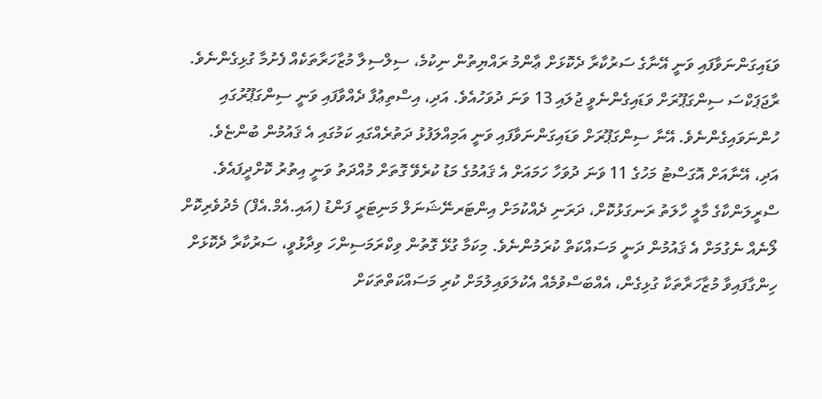ވަޑައިގަންނަވާފައި ވަނީ އޭނާގެ ސަރުކާރާ ދެކޮޅަށް ޢާންމު ރައްޔިތުން ނިކުމެ، ސިލްސިލާ މުޒާހަރާތަކެއް ފެށުމާ ގުޅިގެންނެވެ.
ރާޖަޕަކްސަ ސިންގަޕޫރަށް ވަޑައިގެންނެވީ ޖުލައި 13 ވަނަ ދުވަހުއެވެ. އަދި، އިސްތިޢުފާ ދެއްވާފައި ވަނީ ސިންގަޕޫރުގައި ހުންނަވައިގެންނެވެ. އޭނާ ސިންގަޕޫރަށް ވަޑައިގަންނަވާފައި ވަނީ އަމިއްލަފުޅު ދަތުރެއްގައި ކަމުގައި އެ ޤައުމުން ބުންޏެވެ. އަދި، އޭނާއަށް އޮގަސްޓު މަހުގެ 11 ވަނަ ދުވަހާ ހަމައަށް އެ ޤައުމުގެ މަޑު ކުރެވޭ ގޮތަށް މުއްދަތު ވަނީ އިތުރު ކޮށްދީފައެވެ.
ސްރީލަންކާގެ މާލީ ހާލަތު ރަނގަޅުކޮށް، ދަރަނި ދެއްކުމަށް އިންޓަރނޭޝަނަލް މަނިޓަރީ ފަންޑު (އައި.އެމް.އެފް) މެދުވެރިކޮށް ލޯނެއް ނެގުމަށް އެ ޤައުމުން ދަނީ މަސައްކަތް ކުރަމުންނެވެ. މިކަމާ ގުޅޭ ގޮތުން ވިކްރަމަސިންހަ ވިދާޅުވީ، ސަރުކާރާ ދެކޮޅަށް ހިންގާފައިވާ މުޒާހަރާތަކާ ގުޅިގެން، އެއްބަސްވުމެއް އެކުލަވައިލުމަށް ކުރި މަސައްކަތްތަކަށް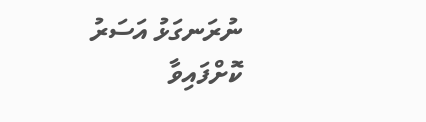ނުރަނގަޅު އަސަރު ކޮށްފައިވާ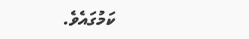ކަމުގައެވެ.